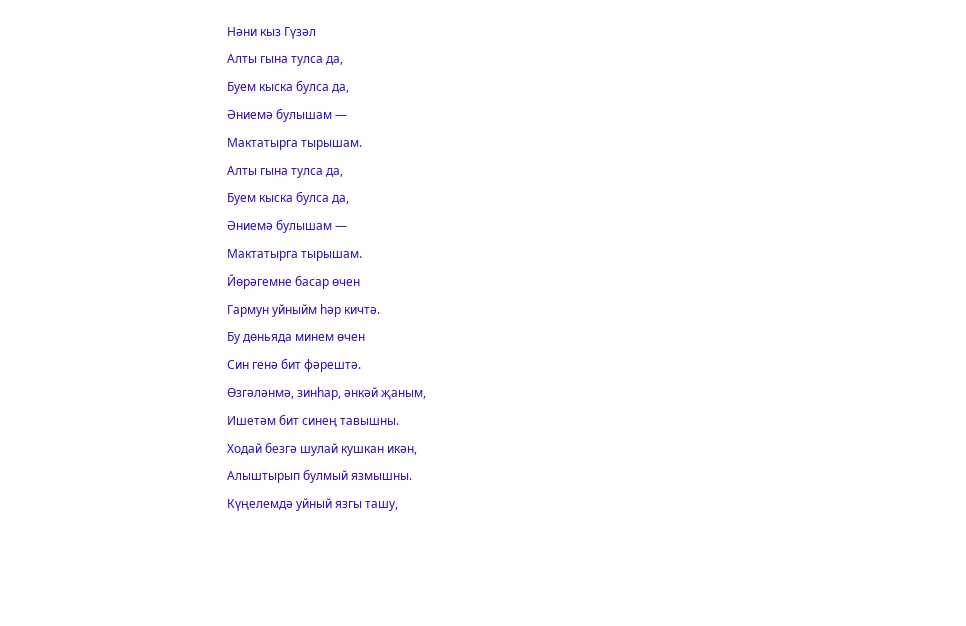Нәни кыз Гүзәл
Алты гына тулса да,
Буем кыска булса да,
Әниемә булышам —
Мактатырга тырышам.
Алты гына тулса да,
Буем кыска булса да,
Әниемә булышам —
Мактатырга тырышам.
Йөрәгемне басар өчен
Гармун уйныйм һәр кичтә.
Бу дөньяда минем өчен
Син генә бит фәрештә.
Өзгәләнмә, зинһар, әнкәй җаным,
Ишетәм бит синең тавышны.
Ходай безгә шулай кушкан икән,
Алыштырып булмый язмышны.
Күңелемдә уйный язгы ташу,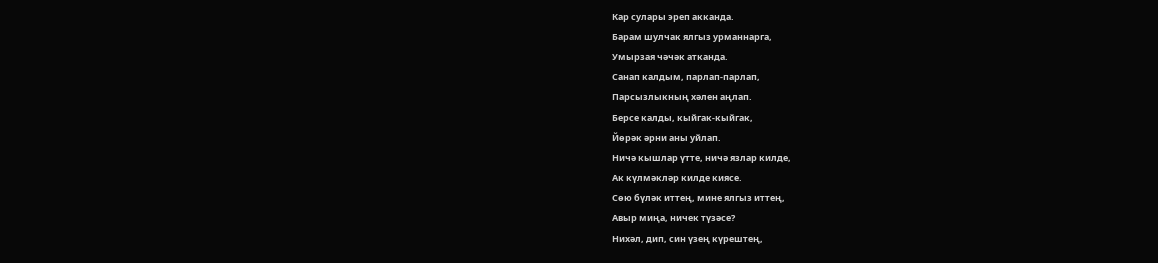Кар сулары эреп акканда.
Барам шулчак ялгыз урманнарга,
Умырзая чәчәк атканда.
Cанап калдым, парлап-парлап,
Парсызлыкның хәлен аңлап.
Берсе калды, кыйгак-кыйгак,
Йөрәк әрни аны уйлап.
Ничә кышлар үтте, ничә язлар килде,
Ак күлмәкләр килде киясе.
Сөю бүләк иттең, мине ялгыз иттең,
Авыр миңа, ничек түзәсе?
Нихәл, дип, син үзең күрештең,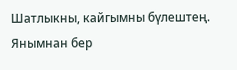Шатлыкны, кайгымны бүлештең.
Янымнан бер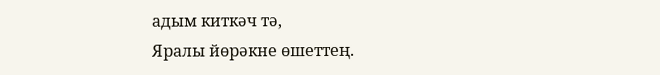адым киткәч тә,
Яралы йөрәкне өшеттең.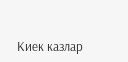Киек казлар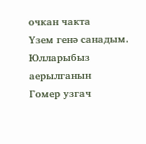очкан чакта
Үзем генә санадым.
Юлларыбыз аерылганын
Гомер узгач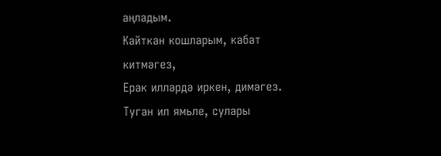аңладым.
Кайткан кошларым, кабат китмәгез,
Ерак илләрдә иркен, димәгез.
Туган ил ямьле, сулары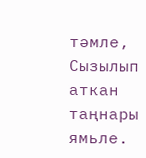тәмле,
Сызылып аткан таңнары ямьле.